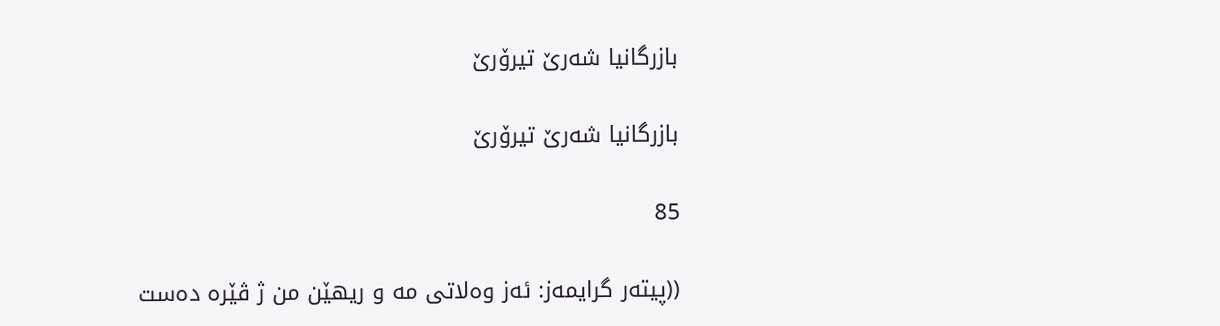بازرگانیا شه‌رێ تیرۆرێ

بازرگانیا شه‌رێ تیرۆرێ

85

((پیته‌ر گرایمه‌ز: ئه‌ز وه‌لاتی مه‌ و ریهێن من ژ ڤێره‌ ده‌ست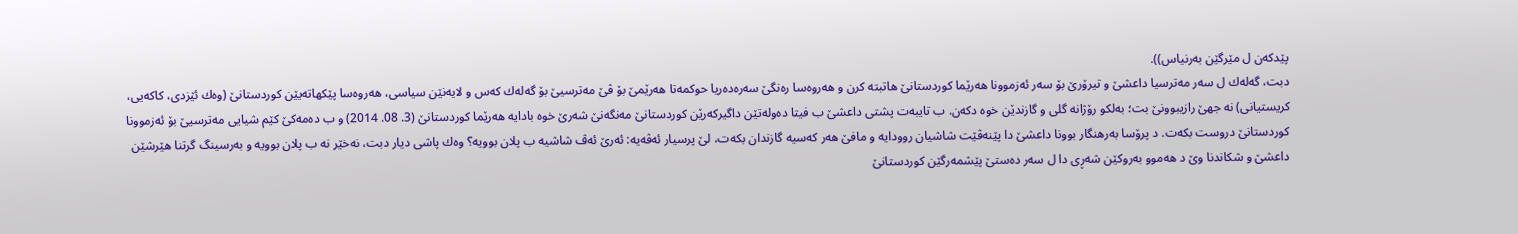پێدكه‌ن ل مێرگێن به‌رنیاس)).
دبت، گه‌له‌ك ل سه‌ر مه‌ترسیا داعشێ و تیرۆرێ بۆ سه‌ر ئه‌زموونا هه‌رێما كوردستانێ هاتبته‌ كرن و هه‌روه‌سا ره‌نگێ سه‌ره‌ده‌ریا حوكمه‌تا هه‌رێمێ بۆ ڤێ مه‌ترسیێ بۆ گه‌له‌ك كه‌س و لایه‌نێن سیاسی، هه‌روه‌سا پێكهاته‌یێن كوردستانێ (وه‌ك ئێزدی، كاكه‌یی، كریستیانی) نه‌ جهێ رازیبوونێ بت؛ به‌لكو رۆژانه‌ گلی و گازندێن خوه‌ دكه‌ن. ب تایبه‌ت پشتی داعشێ ب فیتا ده‌وله‌تێن داگیركه‌رێن كوردستانێ مه‌نگه‌نێ شه‌رێ خوه‌ بادایه‌ هه‌رێما كوردستانێ (3. 08. 2014) و ب ده‌مه‌كێ كێم شیایی مه‌ترسیێ بۆ ئه‌زموونا كوردستانێ دروست بكه‌ت. د پرۆسا به‌رهنگار بوونا داعشێ دا پێنه‌ڤێت شاشیان روودایه‌ و مافێ هه‌ر كه‌سیه‌ گازندان بكه‌ت، لێ پرسیار ئه‌ڤه‌یه‌: ئه‌رێ ئه‌ڤ شاشیه‌ ب پلان بوویه‌؟ وه‌ك پاشی دیار دبت، نه‌خێر نه‌ ب پلان بوویه‌ و به‌رسینگ گرتنا هێرشێن داعشێ و شكاندنا وێ د هه‌موو به‌روكێن شه‌ڕی دا ل سه‌ر ده‌ستێ پێشمه‌رگێن كوردستانێ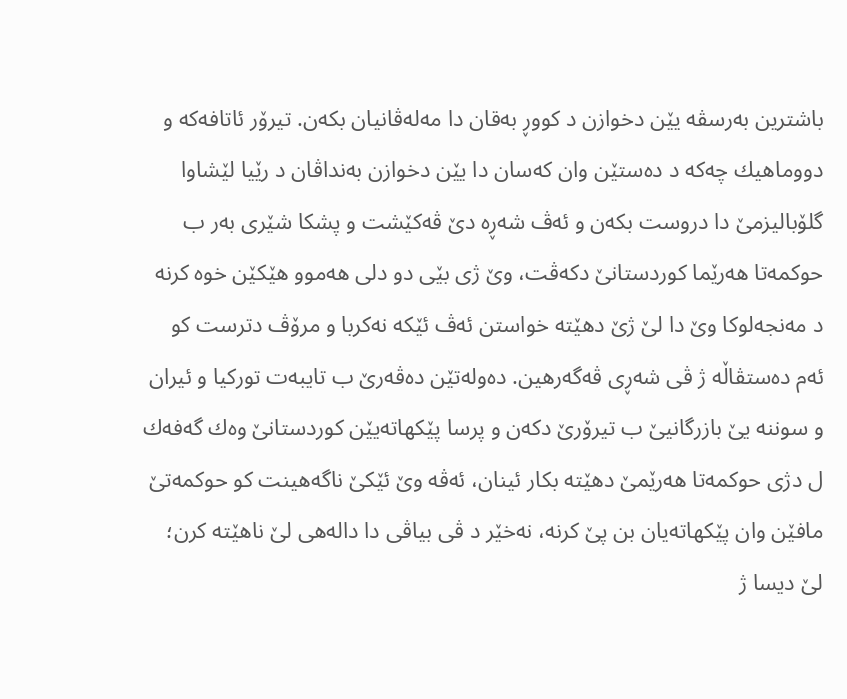باشترین به‌رسڤه‌ یێن دخوازن د كووڕ به‌قان دا مه‌له‌ڤانیان بكه‌ن. تیرۆر ئاتافه‌كه‌ و دووماهیك چه‌كه‌ د ده‌ستێن وان كه‌سان دا یێن دخوازن به‌نداڤان د رێیا لێشاوا گلۆبالیزمێ دا دروست بكه‌ن و ئه‌ڤ شه‌ڕه‌ دێ ڤه‌كێشت و پشكا شێری به‌ر ب حوكمه‌تا هه‌رێما كوردستانێ دكه‌ڤت، وێ ژی بێی دو دلی هه‌موو هێكێن خوه‌ كرنه‌ د مه‌نجه‌لوكا وێ دا لێ ژێ دهێته‌ خواستن ئه‌ڤ ئێكه‌ نه‌كربا و مرۆڤ دترست كو ئه‌م ده‌ستڤاڵه‌ ژ ڤی شه‌ڕی ڤه‌گه‌رهین. ده‌وله‌تێن ده‌ڤه‌رێ ب تایبه‌ت توركیا و ئیران و سوننه‌ یێ بازرگانیێ ب تیرۆرێ دكه‌ن و پرسا پێكهاته‌یێن كوردستانێ وه‌ك گه‌فه‌ك ل دژی حوكمه‌تا هه‌رێمێ دهێته‌ بكار ئینان، ئه‌ڤه‌ وێ ئێكێ ناگه‌هینت كو حوكمه‌تێ مافێن وان پێكهاته‌یان بن پێ كرنه‌، نه‌خێر د ڤی بیاڤی دا داله‌هی لێ ناهێته‌ كرن؛ لێ دیسا ژ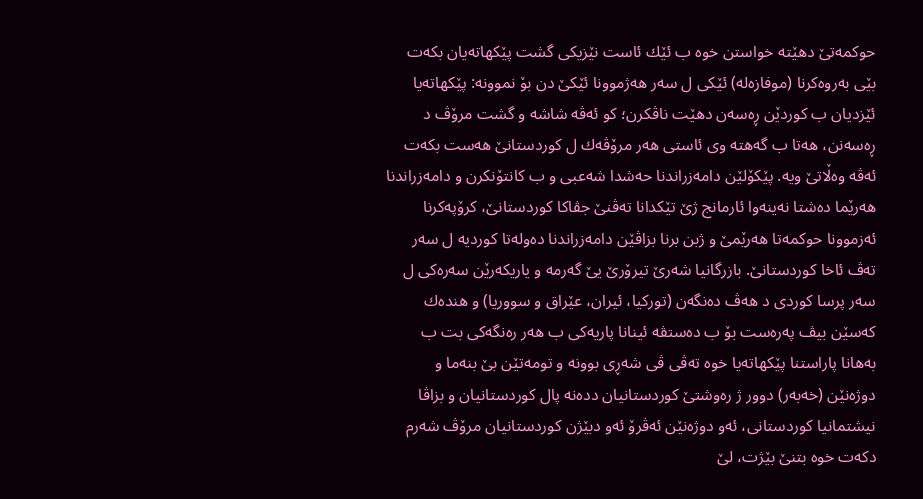حوكمه‌تێ دهێته‌ خواستن خوه‌ ب ئێك ئاست نێزیكی گشت پێكهاته‌یان بكه‌ت بێی به‌روه‌كرنا (موفازه‌له‌) ئێكی ل سه‌ر هه‌ژموونا ئێكێ دن بۆ نموونه‌: پێكهاته‌یا ئێزدیان ب كوردێن ڕه‌سه‌ن دهێت ناڤكرن؛ كو ئه‌ڤه‌ شاشه‌ و گشت مرۆڤ د ڕه‌سه‌نن، هه‌تا ب گه‌هته‌ وی ئاستی هه‌ر مرۆڤه‌ك ل كوردستانێ هه‌ست بكه‌ت ئه‌ڤه‌ وه‌ڵاتێ ویه‌. پێكۆلێن دامه‌زراندنا حه‌شدا شه‌عبی و ب كانتۆنكرن و دامه‌زراندنا هه‌رێما ده‌شتا نه‌ینه‌وا ئارمانج ژێ تێكدانا ته‌ڤنێ جڤاكا كوردستانێ، كرۆپه‌كرنا ئه‌زموونا حوكمه‌تا هه‌رێمێ و ژبن برنا بزاڤێن دامه‌زراندنا ده‌وله‌تا كوردیه‌ ل سه‌ر ته‌ڤ ئاخا كوردستانێ. بازرگانیا شه‌رێ تیرۆرێ یێ گه‌رمه‌ و یاریكه‌رێن سه‌ره‌كی ل سه‌ر پرسا كوردی د هه‌ڤ ده‌نگه‌ن (توركیا، ئیران، عێراق و سووریا) و هنده‌ك كه‌سێن بیڤ په‌ره‌ست بۆ ب ده‌ستڤه‌ ئینانا پاریه‌كی ب هه‌ر ره‌نگه‌كی بت ب به‌هانا پاراستنا پێكهاته‌یا خوه‌ ته‌ڤی ڤی شه‌ڕی بوونه‌ و تومه‌تێن بێ بنه‌ما و دوژه‌نێن (خه‌به‌ر) دوور ژ ره‌وشتێ كوردستانیان دده‌نه‌ پال كوردستانیان و بزاڤا نیشتمانیا كوردستانی، ئه‌و دوژه‌نێن ئه‌ڤرۆ ئه‌و دبێژن كوردستانیان مرۆڤ شه‌رم دكه‌ت خوه‌ بتنێ بێژت، لێ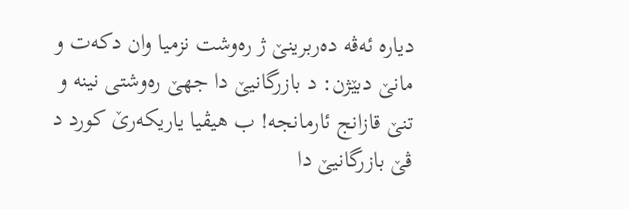دیاره‌ ئه‌ڤه‌ ده‌ربرینێ ژ ره‌وشت نزمیا وان دكه‌ت و مانێ دبێژن: د بازرگانیێ دا جهێ ره‌وشتی نینه‌ و تنێ قازانج ئارمانجه‌! ب هیڤیا یاریكه‌رێ كورد د ڤێ بازرگانیێ دا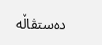ده‌ستڤاڵه‌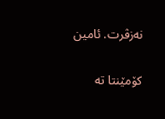نه‌زڤرت. ئامین

کۆمێنتا تە